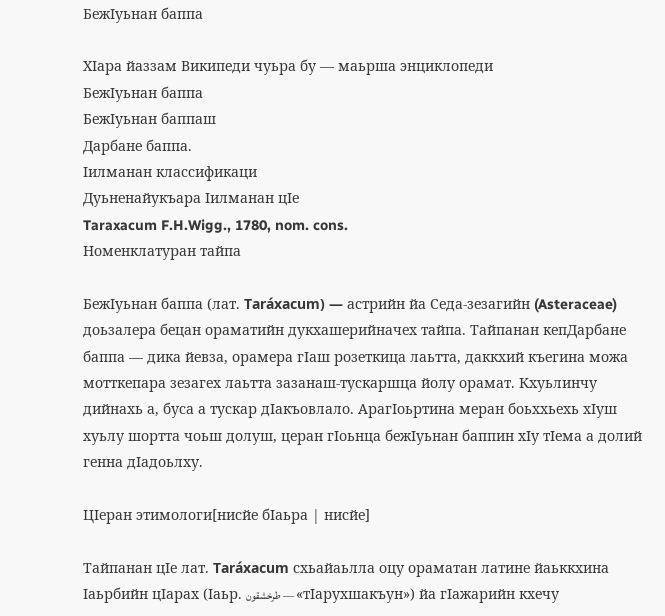БежӀуьнан баппа

ХӀара йаззам Википеди чуьра бу — маьрша энциклопеди
БежӀуьнан баппа
БежӀуьнан баппаш
Дарбане баппа.
Ӏилманан классификаци
Дуьненайукъара Ӏилманан цӀе
Taraxacum F.H.Wigg., 1780, nom. cons.
Номенклатуран тайпа

БежӀуьнан баппа (лат. Taráxacum) — астрийн йа Седа-зезагийн (Asteraceae) доьзалера бецан ораматийн дукхашерийначех тайпа. Тайпанан кепДарбане баппа — дика йевза, орамера гӀаш розеткица лаьтта, даккхий къегина можа мотткепара зезагех лаьтта зазанаш-тускаршца йолу орамат. Кхуьлинчу дийнахь а, буса а тускар дӀакъовлало. АрагӀоьртина меран боьххьехь хӀуш хуьлу шортта чоьш долуш, церан гӀоьнца бежӀуьнан баппин хӀу тӀема а долий генна дӀадоьлху.

ЦӀеран этимологи[нисйе бӀаьра | нисйе]

Тайпанан цӀе лат. Taráxacum схьайаьлла оцу ораматан латине йаьккхина Ӏаьрбийн цӀарах (Ӏаьр. طرخشقون — «тӀарухшакъун») йа гӀажарийн кхечу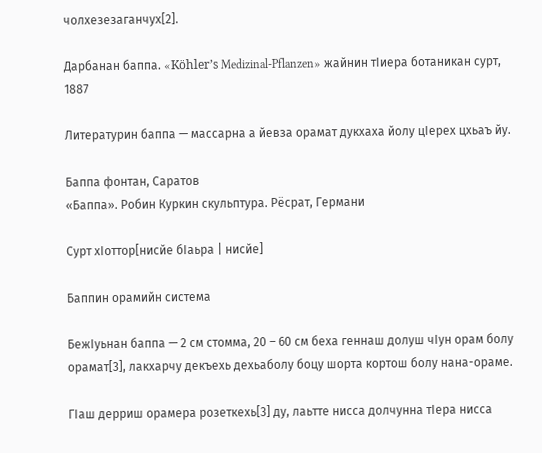чолхезезаганчух[2].

Дарбанан баппа. «Köhler’s Medizinal-Pflanzen» жайнин тӀиера ботаникан сурт, 1887

Литературин баппа — массарна а йевза орамат дукхаха йолу цӀерех цхьаъ йу.

Баппа фонтан, Саратов
«Баппа». Робин Куркин скульптура. Рёсрат, Германи

Сурт хӀоттор[нисйе бӀаьра | нисйе]

Баппин орамийн система

БежӀуьнан баппа — 2 см стомма, 20 – 60 см беха геннаш долуш чӀун орам болу орамат[3], лакхарчу декъехь дехьаболу боцу шорта кортош болу нана-ораме.

ГӀаш дерриш орамера розеткехь[3] ду, лаьтте нисса долчунна тӀера нисса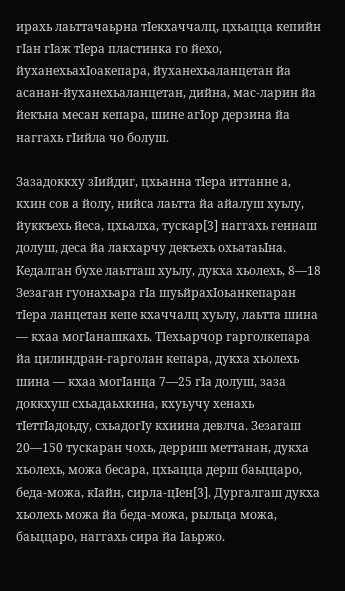ирахь лаьттачаьрна тӀекхаччалц, цхьацца кепийн гӀан гӀаж тӀера пластинка го йехо, йуханехьахӀоакепара, йуханехьаланцетан йа асанан-йуханехьаланцетан, дийна, мас-ларин йа йекъна месан кепара, шине агӀор дерзина йа наггахь гӀийла чо болуш.

Зазадоккху зӀийдиг, цхьанна тӀера иттанне а, кхин сов а йолу, нийса лаьтта йа айалуш хуьлу, йуккъехь йеса, цхьалха, тускар[3] наггахь геннаш долуш, деса йа лакхарчу декъехь охьатаьӀна. Кедалган бухе лаьтташ хуьлу, дукха хьолехь, 8—18 Зезаган гуонахьара гӀа шуьйрахӀоьанкепаран тӀера ланцетан кепе кхаччалц хуьлу, лаьтта шина — кхаа могӀанашкахь. ТӀехьарчор гарголкепара йа цилиндран-гарголан кепара, дукха хьолехь шина — кхаа могӀанца 7—25 гӀа долуш, заза доккхуш схьадаьхкина, кхуьучу хенахь тӀеттӀадоьду, схьадогӀу кхиина девлча. Зезагаш 20—150 тускаран чохь, дерриш меттанан, дукха хьолехь, можа бесара, цхьацца дерш баьццаро, беда-можа, кӀайн, сирла-цӀен[3]. Дургалгаш дукха хьолехь можа йа беда-можа, рыльца можа, баьццаро, наггахь сира йа Ӏаьржо.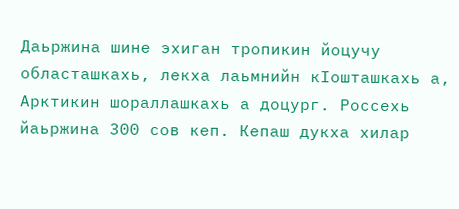Даьржина шине эхиган тропикин йоцучу областашкахь, лекха лаьмнийн кӀошташкахь а, Арктикин шораллашкахь а доцург. Россехь йаьржина 300 сов кеп. Кепаш дукха хилар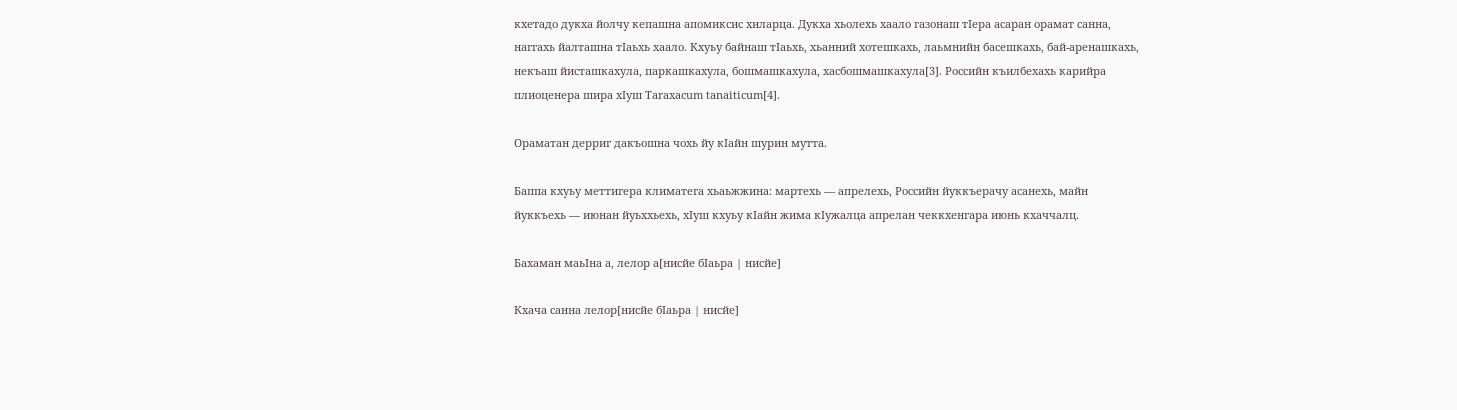кхетадо дукха йолчу кепашна апомиксис хиларца. Дукха хьолехь хаало газонаш тӀера асаран орамат санна, наггахь йалташна тӀаьхь хаало. Кхуьу байнаш тӀаьхь, хьанний хотешкахь, лаьмнийн басешкахь, бай-аренашкахь, некъаш йисташкахула, паркашкахула, бошмашкахула, хасбошмашкахула[3]. Российн къилбехахь карийра плиоценера шира хӀуш Taraxacum tanaiticum[4].

Ораматан дерриг дакъошна чохь йу кӀайн шурин мутта.

Баппа кхуьу меттигера климатега хьаьжжина: мартехь — апрелехь, Российн йуккъерачу асанехь, майн йуккъехь — июнан йуьххьехь, хӀуш кхуьу кӀайн жима кӀужалца апрелан чеккхенгара июнь кхаччалц.

Бахаман маьӀна а, лелор а[нисйе бӀаьра | нисйе]

Кхача санна лелор[нисйе бӀаьра | нисйе]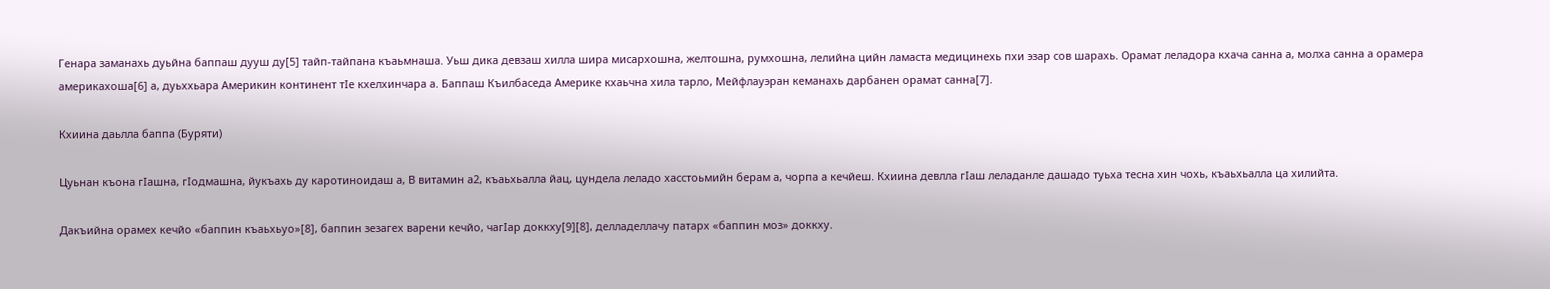Генара заманахь дуьйна баппаш дууш ду[5] тайп-тайпана къаьмнаша. Уьш дика девзаш хилла шира мисархошна, желтошна, румхошна, лелийна цийн ламаста медицинехь пхи эзар сов шарахь. Орамат леладора кхача санна а, молха санна а орамера америкахоша[6] а, дуьххьара Америкин континент тӀе кхелхинчара а. Баппаш Къилбаседа Америке кхаьчна хила тарло, Мейфлауэран кеманахь дарбанен орамат санна[7].

Кхиина даьлла баппа (Буряти)

Цуьнан къона гӀашна, гӀодмашна, йукъахь ду каротиноидаш а, В витамин а2, къаьхьалла йац, цундела леладо хасстоьмийн берам а, чорпа а кечйеш. Кхиина девлла гӀаш леладанле дашадо туьха тесна хин чохь, къаьхьалла ца хилийта.

Дакъийна орамех кечйо «баппин къаьхьуо»[8], баппин зезагех варени кечйо, чагӀар доккху[9][8], делладеллачу патарх «баппин моз» доккху.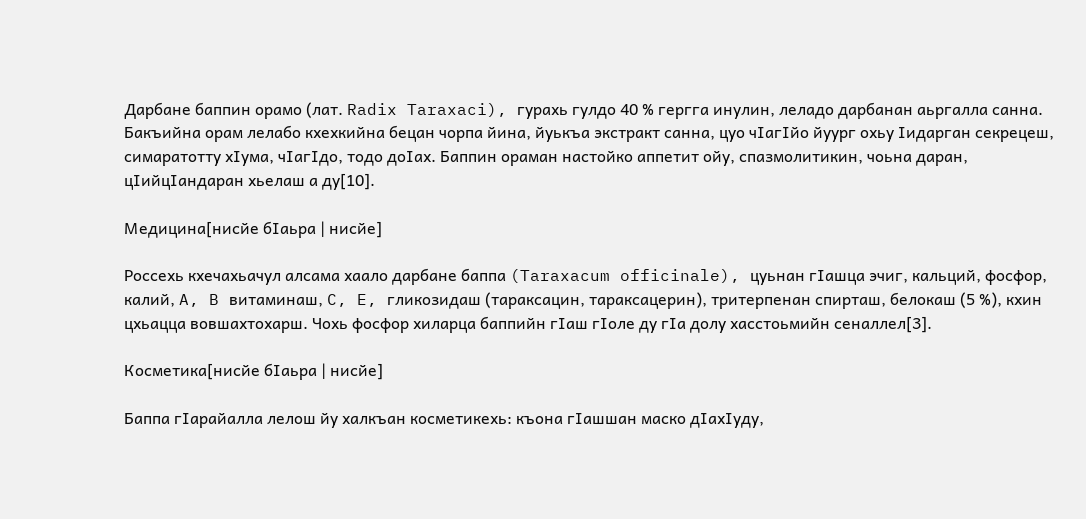Дарбане баппин орамо (лат. Radix Taraxaci), гурахь гулдо 40 % гергга инулин, леладо дарбанан аьргалла санна. Бакъийна орам лелабо кхехкийна бецан чорпа йина, йуькъа экстракт санна, цуо чӀагӀйо йуург охьу Ӏидарган секрецеш, симаратотту хӀума, чӀагӀдо, тодо доӀах. Баппин ораман настойко аппетит ойу, спазмолитикин, чоьна даран, цӀийцӀандаран хьелаш а ду[10].

Медицина[нисйе бӀаьра | нисйе]

Россехь кхечахьачул алсама хаало дарбане баппа (Taraxacum officinale), цуьнан гӀашца эчиг, кальций, фосфор, калий, A, B витаминаш, C, E, гликозидаш (тараксацин, тараксацерин), тритерпенан спирташ, белокаш (5 %), кхин цхьацца вовшахтохарш. Чохь фосфор хиларца баппийн гӀаш гӀоле ду гӀа долу хасстоьмийн сеналлел[3].

Косметика[нисйе бӀаьра | нисйе]

Баппа гӀарайалла лелош йу халкъан косметикехь: къона гӀашшан маско дӀахӀуду,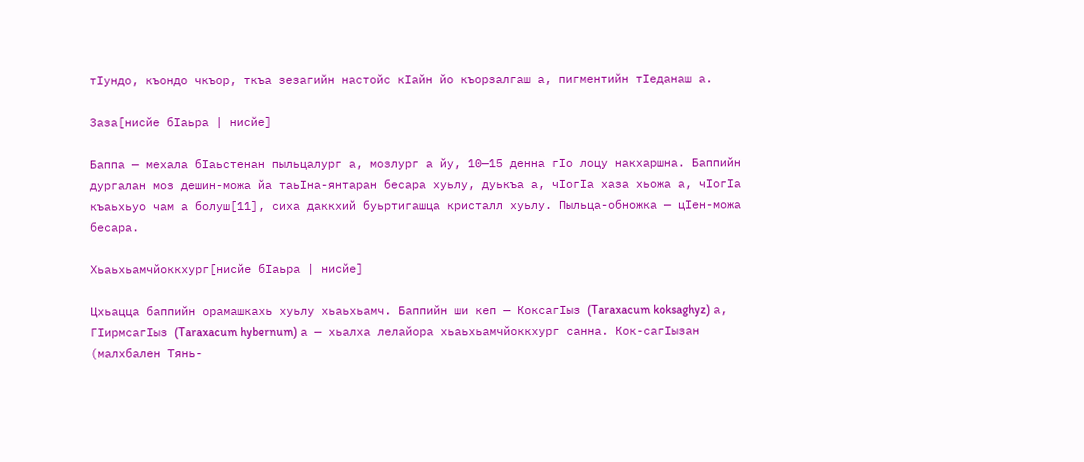тӀундо, къондо чкъор, ткъа зезагийн настойс кӀайн йо къорзалгаш а, пигментийн тӀеданаш а.

Заза[нисйе бӀаьра | нисйе]

Баппа — мехала бӀаьстенан пыльцалург а, мозлург а йу, 10—15 денна гӀо лоцу накхаршна. Баппийн дургалан моз дешин-можа йа таьӀна-янтаран бесара хуьлу, дуькъа а, чӀогӀа хаза хьожа а, чӀогӀа къаьхьуо чам а болуш[11], сиха даккхий буьртигашца кристалл хуьлу. Пыльца-обножка — цӀен-можа бесара.

Хьаьхьамчйоккхург[нисйе бӀаьра | нисйе]

Цхьацца баппийн орамашкахь хуьлу хьаьхьамч. Баппийн ши кеп — КоксагӀыз (Taraxacum koksaghyz) а, ГӀирмсагӀыз (Taraxacum hybernum) а — хьалха лелайора хьаьхьамчйоккхург санна. Кок-сагӀызан (малхбален Тянь-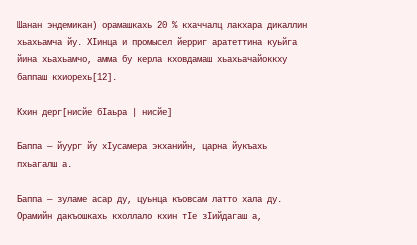Шанан эндемикан) орамашкахь 20 % кхаччалц лакхара дикаллин хьахьамча йу. ХӀинца и промысел йерриг аратеттина куьйга йина хьахьамчо, амма бу керла кховдамаш хьахьачайоккху баппаш кхиорехь[12].

Кхин дерг[нисйе бӀаьра | нисйе]

Баппа — йуург йу хӀусамера экханийн, царна йукъахь пхьагалш а.

Баппа — зуламе асар ду, цуьнца къовсам латто хала ду. Орамийн дакъошкахь кхоллало кхин тӀе зӀийдагаш а,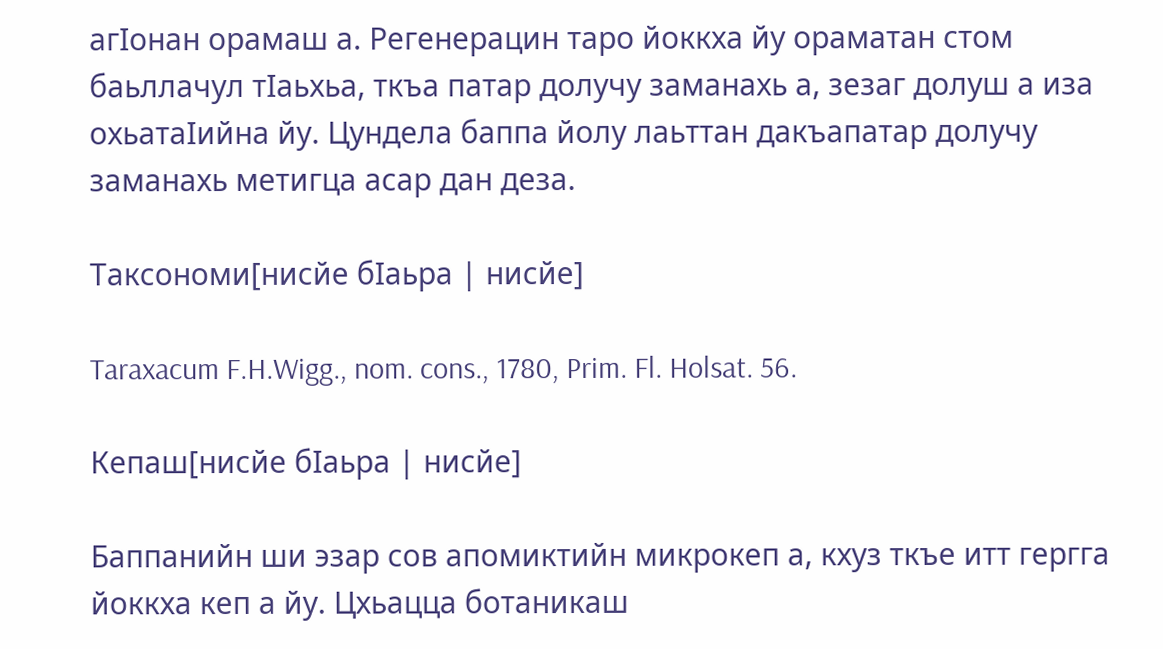агӀонан орамаш а. Регенерацин таро йоккха йу ораматан стом баьллачул тӀаьхьа, ткъа патар долучу заманахь а, зезаг долуш а иза охьатаӀийна йу. Цундела баппа йолу лаьттан дакъапатар долучу заманахь метигца асар дан деза.

Таксономи[нисйе бӀаьра | нисйе]

Taraxacum F.H.Wigg., nom. cons., 1780, Prim. Fl. Holsat. 56.

Кепаш[нисйе бӀаьра | нисйе]

Баппанийн ши эзар сов апомиктийн микрокеп а, кхуз ткъе итт гергга йоккха кеп а йу. Цхьацца ботаникаш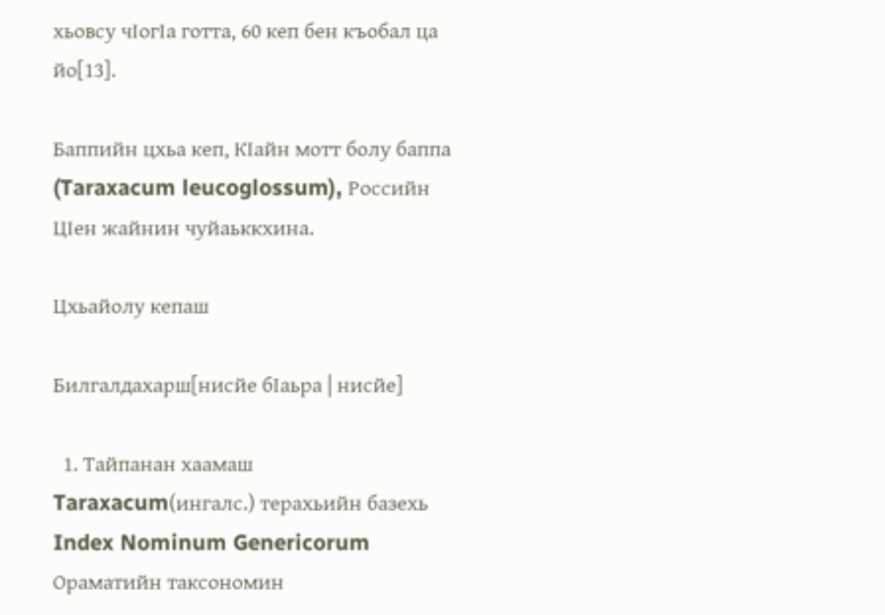хьовсу чӀогӀа готта, 60 кеп бен къобал ца йо[13].

Баппийн цхьа кеп, КӀайн мотт болу баппа (Taraxacum leucoglossum), Российн ЦӀен жайнин чуйаьккхина.

Цхьайолу кепаш

Билгалдахарш[нисйе бӀаьра | нисйе]

  1. Тайпанан хаамаш Taraxacum(ингалс.) терахьийн базехь Index Nominum Genericorum Ораматийн таксономин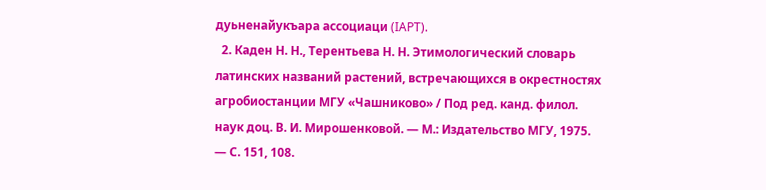дуьненайукъара ассоциаци (IAPT).
  2. Каден Н. Н., Терентьева Н. Н. Этимологический словарь латинских названий растений, встречающихся в окрестностях агробиостанции МГУ «Чашниково» / Под ред. канд. филол. наук доц. В. И. Мирошенковой. — М.: Издательство МГУ, 1975. — С. 151, 108.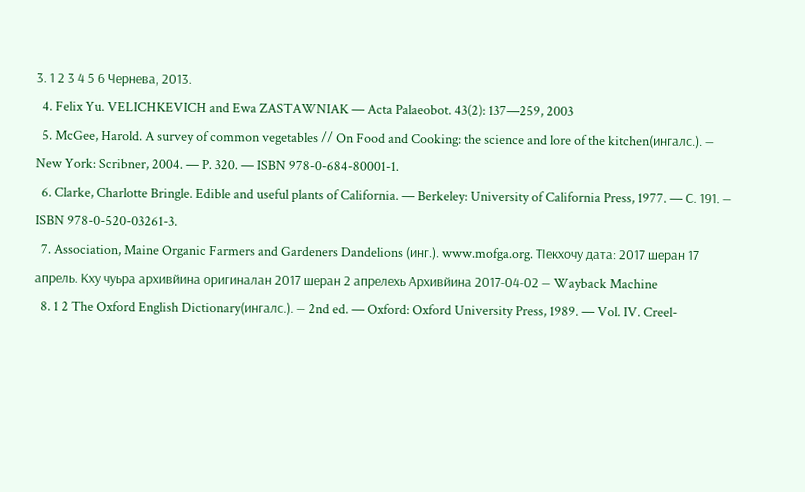3. 1 2 3 4 5 6 Чернева, 2013.
  4. Felix Yu. VELICHKEVICH and Ewa ZASTAWNIAK — Acta Palaeobot. 43(2): 137—259, 2003
  5. McGee, Harold. A survey of common vegetables // On Food and Cooking: the science and lore of the kitchen(ингалс.). — New York: Scribner, 2004. — P. 320. — ISBN 978-0-684-80001-1.
  6. Clarke, Charlotte Bringle. Edible and useful plants of California. — Berkeley: University of California Press, 1977. — С. 191. — ISBN 978-0-520-03261-3.
  7. Association, Maine Organic Farmers and Gardeners Dandelions (инг.). www.mofga.org. ТӀекхочу дата: 2017 шеран 17 апрель. Кху чуьра архивйина оригиналан 2017 шеран 2 апрелехь Архивйина 2017-04-02 — Wayback Machine
  8. 1 2 The Oxford English Dictionary(ингалс.). — 2nd ed. — Oxford: Oxford University Press, 1989. — Vol. IV. Creel-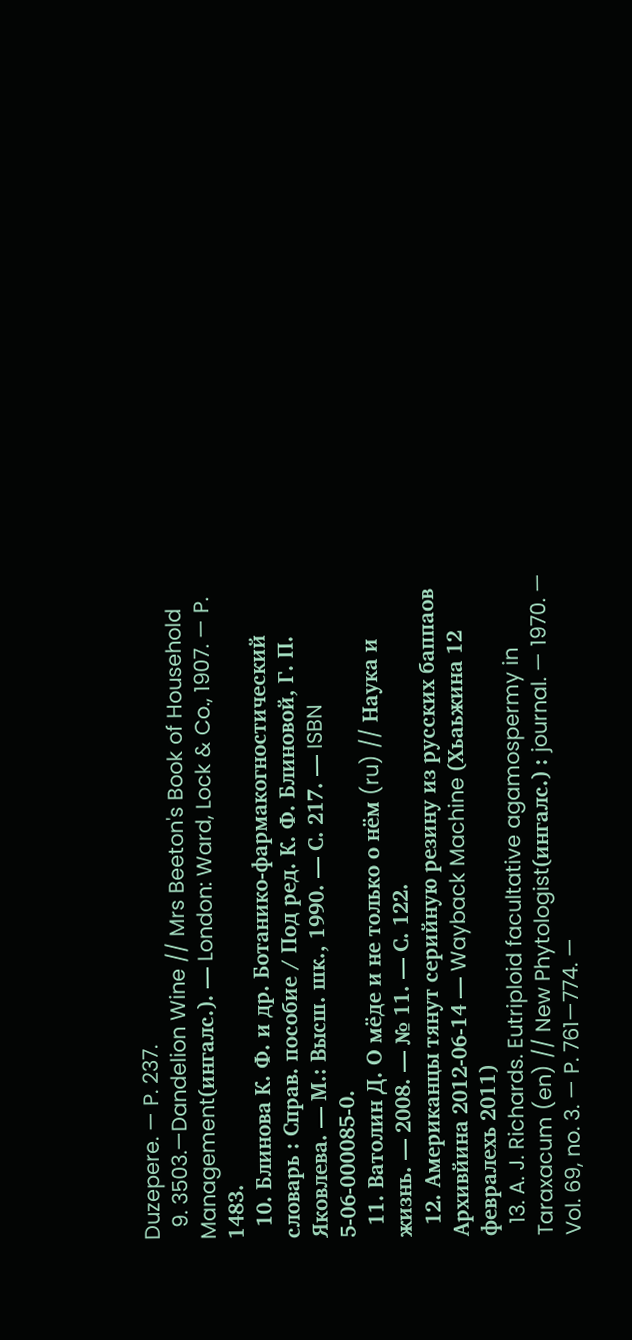Duzepere. — P. 237.
  9. 3503.—Dandelion Wine // Mrs Beeton's Book of Household Management(ингалс.). — London: Ward, Lock & Co., 1907. — P. 1483.
  10. Блинова К. Ф. и др. Ботанико-фармакогностический словарь : Справ. пособие / Под ред. К. Ф. Блиновой, Г. П. Яковлева. — М.: Высш. шк., 1990. — С. 217. — ISBN 5-06-000085-0.
  11. Ватолин Д. О мёде и не только о нём (ru) // Наука и жизнь. — 2008. — № 11. — С. 122.
  12. Американцы тянут серийную резину из русских баппаов Архивйина 2012-06-14 — Wayback Machine (Хьаьжина 12 февралехь 2011)
  13. A. J. Richards. Eutriploid facultative agamospermy in Taraxacum (en) // New Phytologist(ингалс.) : journal. — 1970. — Vol. 69, no. 3. — P. 761—774. —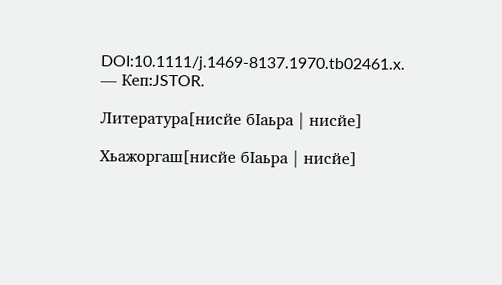DOI:10.1111/j.1469-8137.1970.tb02461.x. — Кеп:JSTOR.

Литература[нисйе бӀаьра | нисйе]

Хьажоргаш[нисйе бӀаьра | нисйе]